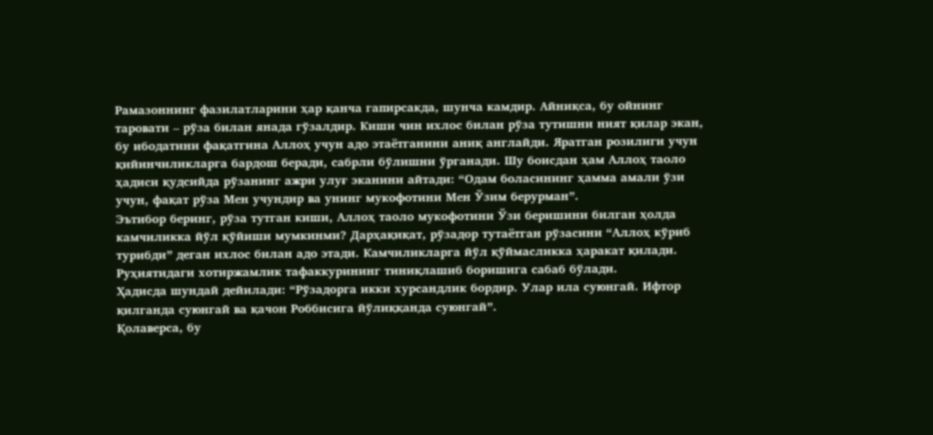Рамазоннинг фазилатларини ҳар қанча гапирсакда, шунча камдир. Айниқса, бу ойнинг таровати – рўза билан янада гўзалдир. Киши чин ихлос билан рўза тутишни ният қилар экан, бу ибодатини фақатгина Аллоҳ учун адо этаётганини аниқ англайди. Яратган розилиги учун қийинчиликларга бардош беради, сабрли бўлишни ўрганади. Шу боисдан ҳам Аллоҳ таоло ҳадиси қудсийда рўзанинг ажри улуғ эканини айтади: “Одам боласининг ҳамма амали ўзи учун, фақат рўза Мен учундир ва унинг мукофотини Мен Ўзим берурман”.
Эътибор беринг, рўза тутган киши, Аллоҳ таоло мукофотини Ўзи беришини билган ҳолда камчиликка йўл қўйиши мумкинми? Дарҳақиқат, рўзадор тутаётган рўзасини “Аллоҳ кўриб турибди” деган ихлос билан адо этади. Камчиликларга йўл қўймасликка ҳаракат қилади. Руҳиятидаги хотиржамлик тафаккурининг тиниқлашиб боришига сабаб бўлади.
Ҳадисда шундай дейилади: “Рўзадорга икки хурсандлик бордир. Улар ила суюнгай. Ифтор қилганда суюнгай ва қачон Роббисига йўлиққанда суюнгай”.
Қолаверса, бу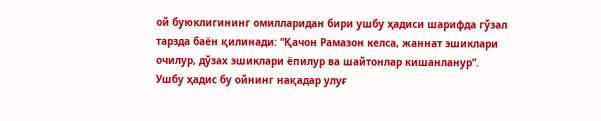ой буюклигининг омилларидан бири ушбу ҳадиси шарифда гўзал тарзда баён қилинади: “Қачон Рамазон келса, жаннат эшиклари очилур, дўзах эшиклари ёпилур ва шайтонлар кишанланур”.
Ушбу ҳадис бу ойнинг нақадар улуғ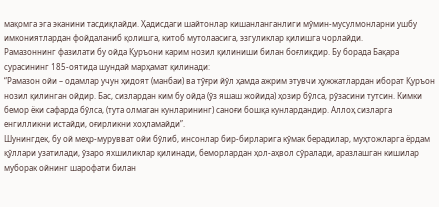мақомга эга эканини тасдиқлайди. Ҳадисдаги шайтонлар кишанланганлиги мўмин-мусулмонларни ушбу имкониятлардан фойдаланиб қолишга, китоб мутолаасига, эзгуликлар қилишга чорлайди.
Рамазоннинг фазилати бу ойда Қуръони карим нозил қилиниши билан боғлиқдир. Бу борада Бақара сурасининг 185-оятида шундай марҳамат қилинади:
“Рамазон ойи – одамлар учун ҳидоят (манбаи) ва тўғри йўл ҳамда ажрим этувчи ҳужжатлардан иборат Қуръон нозил қилинган ойдир. Бас, сизлардан ким бу ойда (ўз яшаш жойида) ҳозир бўлса, рўзасини тутсин. Кимки бемор ёки сафарда бўлса, (тута олмаган кунларининг) саноғи бошқа кунлардандир. Аллоҳ сизларга енгилликни истайди, оғирликни хоҳламайди”.
Шунингдек, бу ой меҳр-мурувват ойи бўлиб, инсонлар бир-бирларига кўмак берадилар, муҳтожларга ёрдам қўллари узатилади, ўзаро яхшиликлар қилинади, беморлардан ҳол-аҳвол сўралади, аразлашган кишилар муборак ойнинг шарофати билан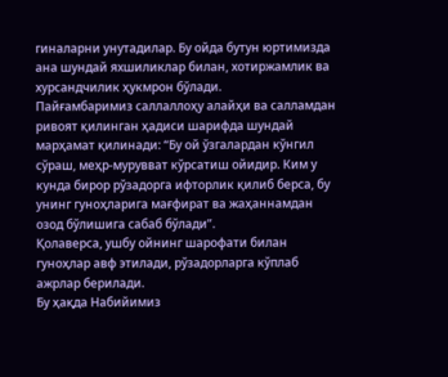гиналарни унутадилар. Бу ойда бутун юртимизда ана шундай яхшиликлар билан, хотиржамлик ва хурсандчилик ҳукмрон бўлади.
Пайғамбаримиз саллаллоҳу алайҳи ва салламдан ривоят қилинган ҳадиси шарифда шундай марҳамат қилинади: “Бу ой ўзгалардан кўнгил сўраш, меҳр-мурувват кўрсатиш ойидир. Ким у кунда бирор рўзадорга ифторлик қилиб берса, бу унинг гуноҳларига мағфират ва жаҳаннамдан озод бўлишига сабаб бўлади”.
Қолаверса, ушбу ойнинг шарофати билан гуноҳлар авф этилади, рўзадорларга кўплаб ажрлар берилади.
Бу ҳақда Набийимиз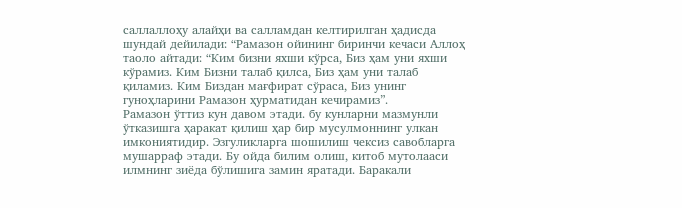саллаллоҳу алайҳи ва салламдан келтирилган ҳадисда шундай дейилади: “Рамазон ойининг биринчи кечаси Аллоҳ таоло айтади: “Ким бизни яхши кўрса, Биз ҳам уни яхши кўрамиз. Ким Бизни талаб қилса, Биз ҳам уни талаб қиламиз. Ким Биздан мағфират сўраса, Биз унинг гуноҳларини Рамазон ҳурматидан кечирамиз”.
Рамазон ўттиз кун давом этади. бу кунларни мазмунли ўтказишга ҳаракат қилиш ҳар бир мусулмоннинг улкан имкониятидир. Эзгуликларга шошилиш чексиз савобларга мушарраф этади. Бу ойда билим олиш, китоб мутолааси илмнинг зиёда бўлишига замин яратади. Баракали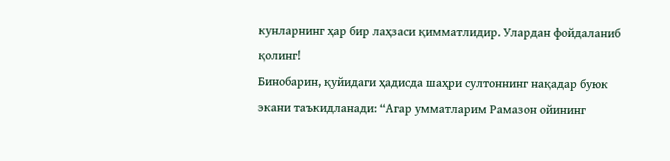кунларнинг ҳар бир лаҳзаси қимматлидир. Улардан фойдаланиб қолинг!
Бинобарин, қуйидаги ҳадисда шаҳри султоннинг нақадар буюк экани таъкидланади: “Агар умматларим Рамазон ойининг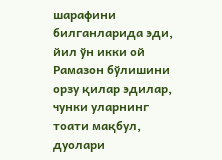шарафини билганларида эди, йил ўн икки ой Рамазон бўлишини орзу қилар эдилар, чунки уларнинг тоати мақбул, дуолари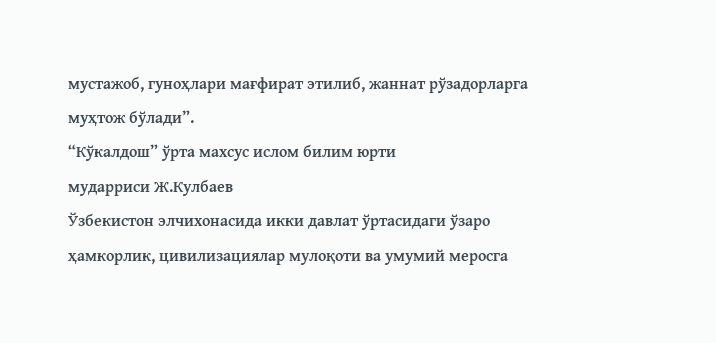мустажоб, гуноҳлари мағфират этилиб, жаннат рўзадорларга муҳтож бўлади”.
“Кўкалдош” ўрта махсус ислом билим юрти
мударриси Ж.Кулбаев
Ўзбекистон элчихонасида икки давлат ўртасидаги ўзаро ҳамкорлик, цивилизациялар мулоқоти ва умумий меросга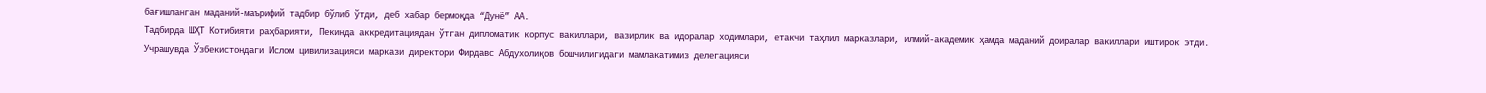бағишланган маданий-маърифий тадбир бўлиб ўтди, деб хабар бермоқда “Дунё” АА.
Тадбирда ШҲТ Котибияти раҳбарияти, Пекинда аккредитациядан ўтган дипломатик корпус вакиллари, вазирлик ва идоралар ходимлари, етакчи таҳлил марказлари, илмий-академик ҳамда маданий доиралар вакиллари иштирок этди.
Учрашувда Ўзбекистондаги Ислом цивилизацияси маркази директори Фирдавс Абдухолиқов бошчилигидаги мамлакатимиз делегацияси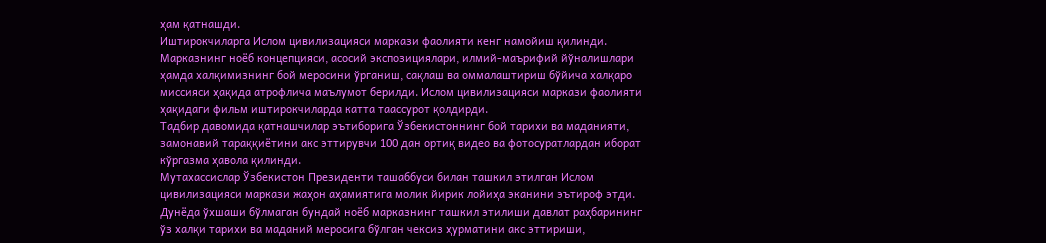ҳам қатнашди.
Иштирокчиларга Ислом цивилизацияси маркази фаолияти кенг намойиш қилинди. Марказнинг ноёб концепцияси, асосий экспозициялари, илмий-маърифий йўналишлари ҳамда халқимизнинг бой меросини ўрганиш, сақлаш ва оммалаштириш бўйича халқаро миссияси ҳақида атрофлича маълумот берилди. Ислом цивилизацияси маркази фаолияти ҳақидаги фильм иштирокчиларда катта таассурот қолдирди.
Тадбир давомида қатнашчилар эътиборига Ўзбекистоннинг бой тарихи ва маданияти, замонавий тараққиётини акс эттирувчи 100 дан ортиқ видео ва фотосуратлардан иборат кўргазма ҳавола қилинди.
Мутахассислар Ўзбекистон Президенти ташаббуси билан ташкил этилган Ислом цивилизацияси маркази жаҳон аҳамиятига молик йирик лойиҳа эканини эътироф этди. Дунёда ўхшаши бўлмаган бундай ноёб марказнинг ташкил этилиши давлат раҳбарининг ўз халқи тарихи ва маданий меросига бўлган чексиз ҳурматини акс эттириши,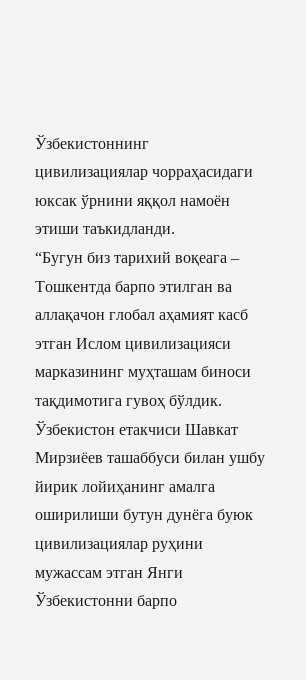Ўзбекистоннинг цивилизациялар чорраҳасидаги юксак ўрнини яққол намоён этиши таъкидланди.
“Бугун биз тарихий воқеага – Тошкентда барпо этилган ва аллақачон глобал аҳамият касб этган Ислом цивилизацияси марказининг муҳташам биноси тақдимотига гувоҳ бўлдик. Ўзбекистон етакчиси Шавкат Мирзиёев ташаббуси билан ушбу йирик лойиҳанинг амалга оширилиши бутун дунёга буюк цивилизациялар руҳини мужассам этган Янги Ўзбекистонни барпо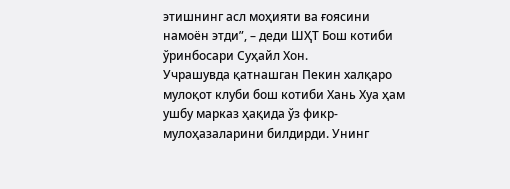этишнинг асл моҳияти ва ғоясини намоён этди”, – деди ШҲТ Бош котиби ўринбосари Суҳайл Хон.
Учрашувда қатнашган Пекин халқаро мулоқот клуби бош котиби Хань Хуа ҳам ушбу марказ ҳақида ўз фикр-мулоҳазаларини билдирди. Унинг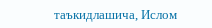таъкидлашича, Ислом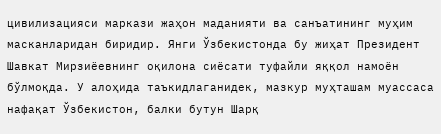цивилизацияси маркази жаҳон маданияти ва санъатининг муҳим масканларидан биридир. Янги Ўзбекистонда бу жиҳат Президент Шавкат Мирзиёевнинг оқилона сиёсати туфайли яққол намоён бўлмоқда. У алоҳида таъкидлаганидек, мазкур муҳташам муассаса нафақат Ўзбекистон, балки бутун Шарқ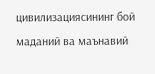цивилизациясининг бой маданий ва маънавий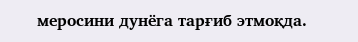меросини дунёга тарғиб этмоқда.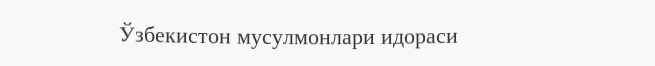Ўзбекистон мусулмонлари идораси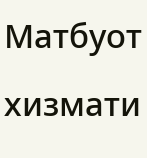Матбуот хизмати